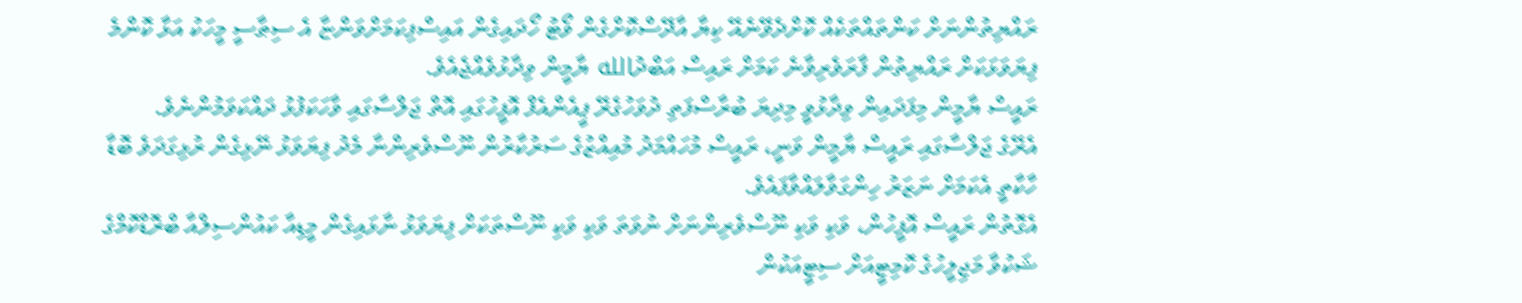ރައްޔިތުންނަށް ކަންތައްތަކެއް ކޮށްދެވޭނެއޭ ކިޔާ އާދޭސްކޮށްގެން ވޯޓު ހޯދައިގެން އައިސްފިކަމަށްވަންޏާ އެ ސިޠާސީ މީހަކު އަޅާ ކޮންމެ ފިޔަވަޅަކަށް ރައްޔިތުން ފާރަވެރިވާނެ ކަމަށް ރައިސް އަބްދުالله ޔާމީން ވިދާޅުވެއްޖެއެވެ.
ރައީސް ޔާމީން މިފަދައިން ވިދާޅުވީ މިދިޔަ ބުރާސްފަތި ދުވަހުގެރޭ ޕީއެންއެފް އޮފީހުގައި އޮތް ޖަލްސާގައި ވާހަކަފުޅު ދައްކަވަމުންނެވެ.
އެރޭގެ ޖަލްސާގައި ރައީސް ޔާމީން ވަނީ، ރައީސް މުހައްމަދު މުއިއްޒުގެ ސަރުކާރުން ނޫސްވެރިންނާ މެދު ފިޔަވަޅު ނޭޅިގެން ރުޅިގަދަވެ ބޮޑާ ހާކާތީ އެކަމަށް ނަޒަރު ހިންގަވާލައްވާފައެވެ.
އެގޮތުން ރައީސް އޮފީހުން، ވަކި ވަކި ނޫސްވެރިންނަށް ނުވަތަ ވަކި ވަކި ނޫސްތަކަށް ފިޔަވަޅު ނާޅައިގެން މީޑިއާ ކައުންސިލްއާ ބްރޮޑްކޮމްގެ ޝަކުވާ މަޖިލީހުގެ ކޮމިޓީއަށް ސިޓީއަކުން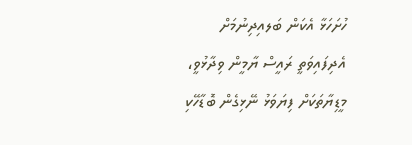ހުށަހަޅާ އެކަން ބަލއިދިނުމަށް އެދިފައިވަތީ ރައީސް ޔާމީން ވިދާޅުވީ، މީޑިޔާތަކަށް ފިޔަވަޅު ނޭޅިގެން ބޮޑާހޭކި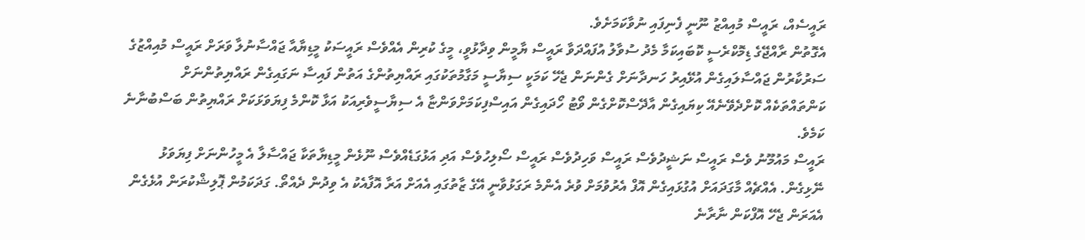ރައީސެއް، ރައީސް މުއިއްޒު ނޫނީ ފެނިފައި ނުވާކަމަށެވެ.
އެގޮތުން ރާއްޖޭގެ ޑިމޮކްރެސީ ކޮބައިކަމާ މެދު ސުވާލު އުފައްދަވާ ރައީސް ޔާމީން ވިދާޅުވީ، މީގެ ކުރިން އެއްވެސް ރައީސަކު މީޑިޔާއާ ޖައްސާނުލާ ވަރަށް ރައީސް މުއިއްޒުގެ ސަރުކާރުން ޖައްސާލައިގެން އުޅޭއިރު ހަނދާނަށް ގެންނަން ޖެހޭ ކަމަކީ ސިޔާސީ މަގާމުތަކުގައި ރައްޔިތުންގެ އަތުން ފައިސާ ނަގައިގެން ރައްޔިތުންނަށް ކަންތައްތަކެއް ކޮށްދެވޭނެއޭ ކިޔައިގެން އާދޭސްކޮށްގެން ވޯޓު ހޯދައިގެން އައިސްފިކަމަށްވަންޏާ އެ ސިޔާސީވެރިއަކު އަޅާ ކޮންމެ ފިޔަވަޅަކަށް ރައްޔިތުން ބަސްބުނާނެ ކަމެވެ.
ރައީސް މައުމޫނު ވެސް ރައީސް ނަޝީދުވެސް ރައީސް ވަހިދުވެސް ރައީސް ސޯލިހުވެސް އަދި އަޅުގަޑެއްވެސް ނޫޅެން މީޑިޔާތަކާ ޖައްސާލާ އެ މީހުންނަށް ފިޔަވަޅު ނޭޅިގެން. އެއްޗެއް މާގަދައަށް އުގުޅައިގެން އޮފް އެރުވުމަށް ވުރެ އެންމެ ރަގަޅުވާނީ އޭގެ ޒާތުގައި އެއަށް އަރާ އޮފާއެކު އެ ވިދުން ދެއްތޯ. ގަދަކަމުން ޕޮލިޝްކުރަން އުޅެގެން އެއަރަން ޖެހޭ އޮފްކަން ނާރާނެ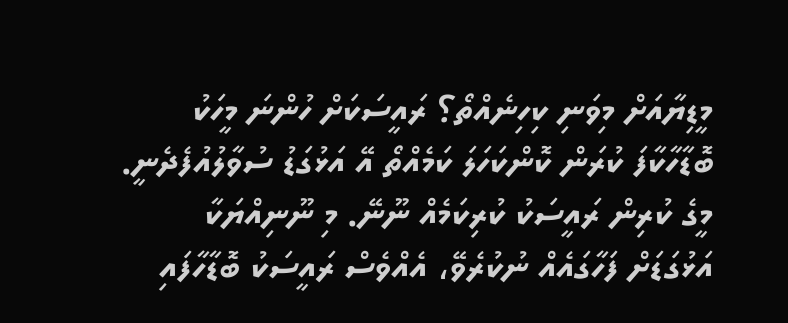މީޑިޔާއަށް މިވަނި ކިހިނެއްތޯ؟ ރައީސަކަށް ހުންނަ މީހަކު ބޮޑާހާކާފަ ކުރަން ކޮންކަހަލަ ކަމެއްތޯ އޭ އަޅުގަޑު ސުވާލުއުފެދެނީ. މީގެ ކުރިން ރައީސަކު ކުރިކަމެއް ނޫނޭ. މި ނޫނިއްޔަކާ އަޅުގަޑަށް ފަހާގައެއް ނުކުރެވޭ، އެއްވެސް ރައީސަކު ބޮޑާހާފައި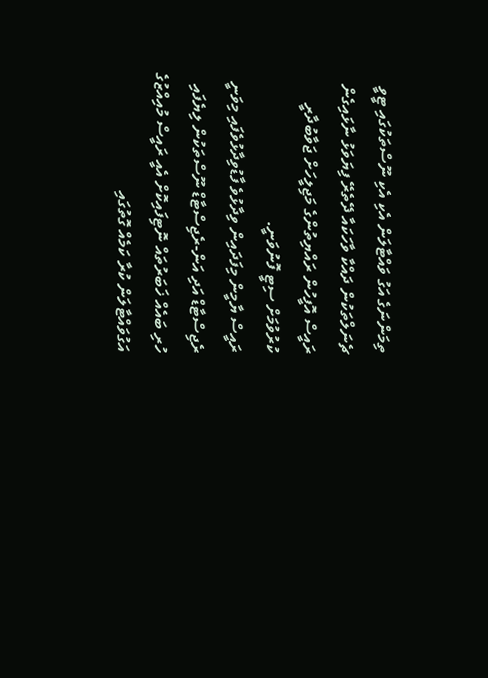ތިމަންނަގެ އަގު ވައްޓާލަން އެކި އެކި ނޫސްތަކުގައި ޓީވީ ޗެނަލްތަކުން ދައްކާ ވާހަކައާ ދޭތެރޭ ފިޔަވަޅު ނާޅައިގެން ރައީސް އޮފީހުން ރައްޔިތުންގެ މަޖިލީހަށް ޖަވާބުދާރީ ކުރުވުމަށް ސިޓީ ފޮނުވަނީ.
ރައީސް ޔާމީން މިފަދައިން ވިދާޅުވެ ފާޑުވިދާޅުވެފައި މިވަނީ ރެޖިސްޓާޑް އަދި އަން-ރެޖިސްޓާޑް ނޫސްތަކުން ލިޔެފައި ހުރި ބައެއް ޚަބަރުތައް ނޮޓިފައިކޮށް އެއީ ރައީސް މުއިއްޒުގެ އަގުވައްޓާލަން ކުރާ ކަމެއް ގޮތުގައި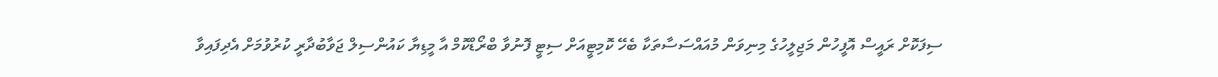ސިފަކޮށް ރައީސް އޮފީހުން މަޖިލީހުގެ މިނިވަން މުއައްސަސާތަކާ ބެހޭ ކޮމިޓީއަށް ސިޓީ ފޮނުވާ ބްރޯޑްކޮމް އާ މީޑިޔާ ކައުންސިލް ޖަވާބުދާރީ ކުރުވުމަށް އެދިފައިވާ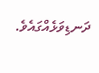ދަނޑިވަޅެއްގައެވެ.